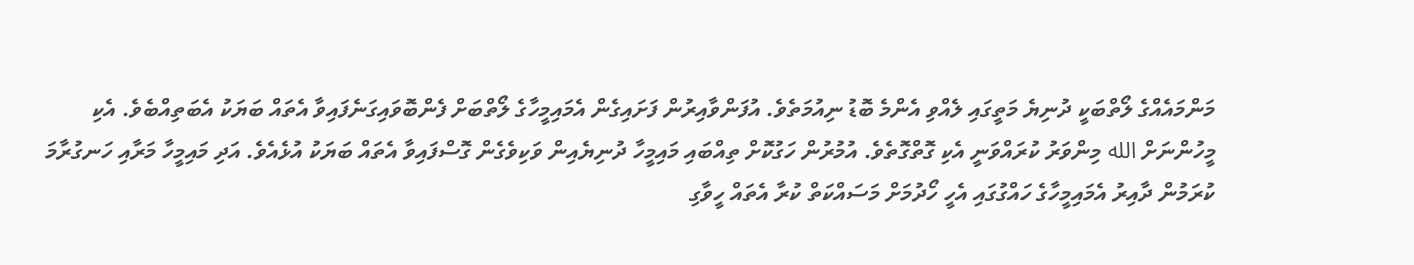މަންމައެއްގެ ލޯތްބަކީ ދުނިޔެ މަތީގައި ލެއްވި އެންމެ ބޮޑު ނިއުމަތެވެ. އުފަންވާއިރުން ފަށައިގެން އެމައިމީހާގެ ލޯތްބަށް ފެންބޮވައިގަނެފައިވާ އެތައް ބަޔަކު އެބަތިއްބެވެ. އެކި މީހުންނަށް الله މިންވަރު ކުރައްވަނީ އެކި ގޮތްގޮތެވެ. އުމުރުން ހަގުކޮށް ތިއްބައި މައިމީހާ ދުނިޔެއިން ވަކިވެގެން ގޮސްފައިވާ އެތައް ބަޔަކު އުޅެއެވެ. އަދި މައިމީހާ މަރާއި ހަނގުރާމަ ކުރަމުން ދާއިރު އެމައިމީހާގެ ހައްގުގައި އެހީ ހޯދުމަށް މަސައްކަތް ކުރާ އެތައް ހީވާގި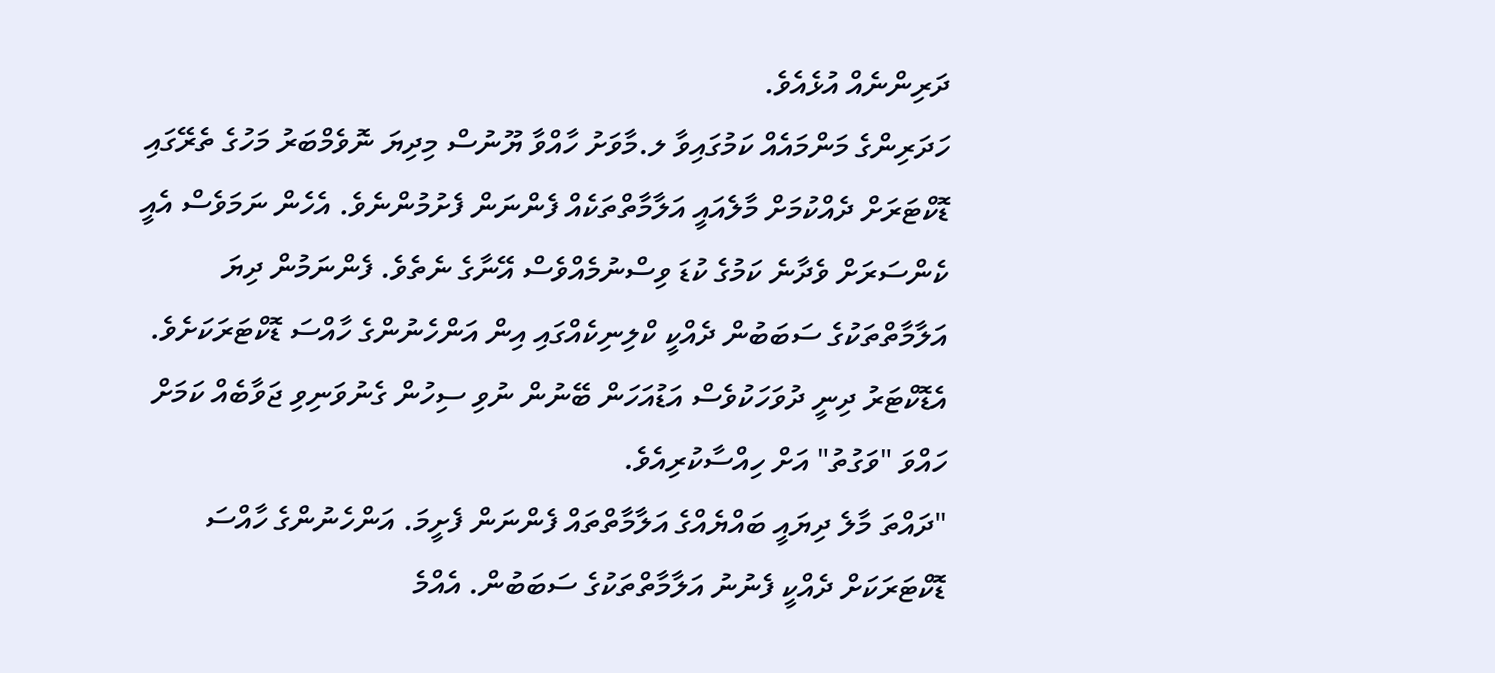ދަރިންނެއް އުޅެއެވެ.
ހަދަރިންގެ މަންމައެއް ކަމުގައިވާ ލ.މާވަށު ހާއްވާ ޔޫނުސް މިދިޔަ ނޮވެމްބަރު މަހުގެ ތެރޭގައި ޑޮކްޓަރަށް ދެއްކުމަށް މާލެއައީ އަލާމާތްތަކެއް ފެންނަން ފެށުމުންނެވެ. އެހެން ނަމަވެސް އެއީ ކެންސަރަށް ވެދާނެ ކަމުގެ ކުޑަ ވިސްނުމެއްވެސް އޭނާގެ ނެތެވެ. ފެންނަމުން ދިޔަ އަލާމާތްތަކުގެ ސަބަބުން ދެއްކީ ކްލިނިކެއްގައި އިން އަންހެނުންގެ ހާއްސަ ޑޮކްޓަރަކަށެވެ. އެޑޮކްޓަރު ދިނީ ދުވަހަކުވެސް އަޑުއަހަން ބޭނުން ނުވި ސިހުން ގެނުވަނިވި ޖަވާބެއް ކަމަށް ހައްވަ "ވަގުތު" އަށް ހިއްސާކުރިއެވެ.
"ދައްތަ މާލެ ދިޔައީ ބައްޔެއްގެ އަލާމާތްތައް ފެންނަން ފެށީމަ. އަންހެނުންގެ ހާއްސަ ޑޮކްޓަރަކަށް ދެއްކީ ފެނުނު އަލާމާތްތަކުގެ ސަބަބުން. އެއްމެ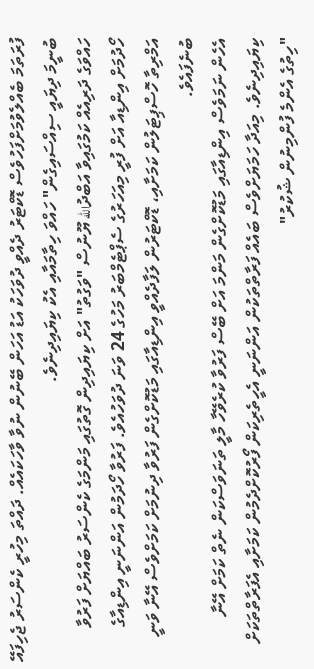ފުރަތަމަ ބެއްލެވުމަށްފަހުވެސް ޑޮކްޓަރު ދެއްވީ ދުވަހަކު އަޑު އަހަން ބޭނުން ނުވާ ވާހަކައެއް. ދައްތަ މިހުރީ ކެންސަރު ޖެހިފައޭ ބުނީމަ ދިޔައީ ސިއްސައިގެން" ހައްވަ ހިތާމައާއި އެކު ކިޔައިދިނެވެ.
ހައްވަގެ ދަރިއެއް ކަމުގައިވާ އަބްދުالله ޔޫނުސް "ވަގުތު" އަށް ކިޔައިދިން ގޮތުގައި މަންމަގެ ކެންސަރު ބައްޔަށް ފަރުވާ ހޯދުމަށް އިންޑިއާ އަށް ފުރީ މިއަހަރުގެ ސެޕްޓެމްބަރު މަހުގެ 24 ވަނަ ދުވަހުއެވެ. ފަރުވާ ހޯދަމުން އަންނަނީ އިންޑިއާގެ އަމްރިތާ ހޮސްޕިޓަލުން ކަމަށާއި، ޑޮކްޓަރުން ލަފާދެއްވީ އިންޑިއާގައި މަޑުކޮށްގެން ފަރުވާ ދިނުމަށް ކަމަށްވެސް އޭނާ ވަނީ ބުނެފައެވެ.
އެހެން ނަމަވެސް އިންޑިއާގައި މަޑުކޮށްގެން މަންމަ އަށް ބޭސް ފަރުވާ ކުރެވޭހާ މާލީ ތަނަވަސްކަން ނެތް ކަމަށް އޭނާ ކިޔައިދިނެވެ. މިއަދާ ހަމަޔަށްވެސް ބައެއް ފަރާތްތަކުން އަންނަނީ އެހީތެރިކަން ފޯރުކޮށްދެމުން ކަމަށާއި އެފަރާތްތަކަށް "ހިތުގެ އެންމެ ފުންމިނުން ޝުކުރު"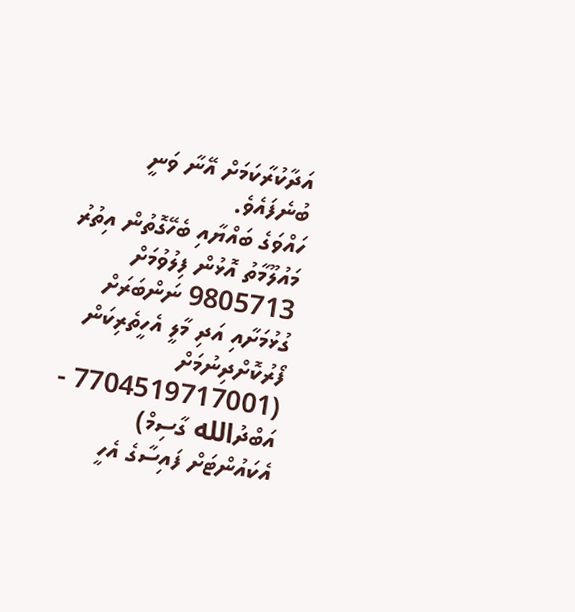އަދާކުރާކަމަށް އޭނާ ވަނީ ބުނެފައެވެ.
ހައްވަގެ ބައްޔާއި ބެހޭގޮތުން އިތުރު މައުލޫމާތު އޮޅުން ފިލުވުމަށް 9805713 ނަންބަރަށް ގުޅުމަށާއި އަދި މާލީ އެހީތެރިކަން ފޯރުކޮށްދިނުމަށް (7704519717001 - އަބްދުالله ގާސިމް) އެކައުންޓަށް ފައިސާގެ އެހީ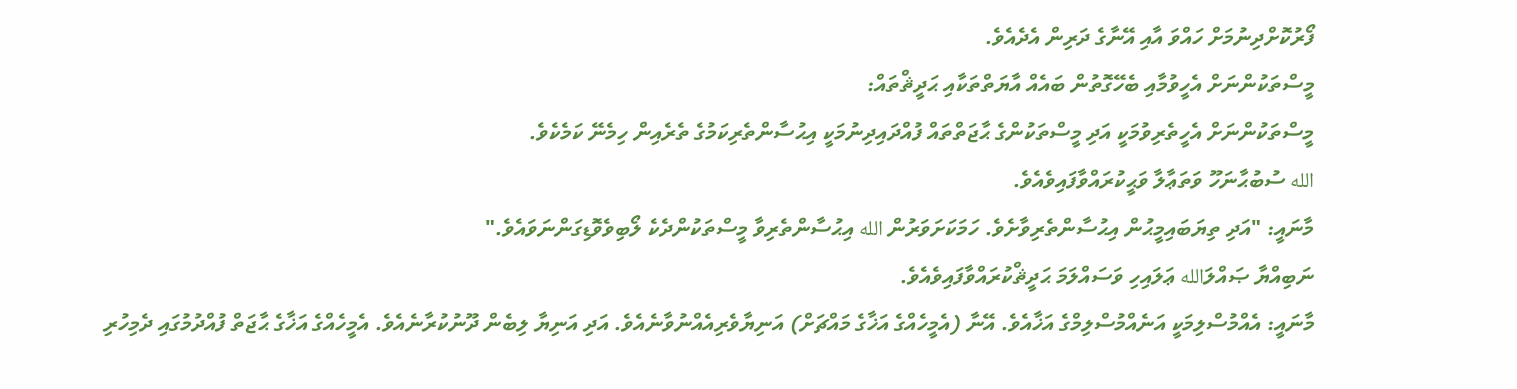ފޯރުކޮށްދިނުމަށް ހައްވަ އާއި އޭނާގެ ދަރިން އެދެއެވެ.
މީސްތަކުންނަށް އެހީވުމާއި ބެހޭގޮތުން ބައެއް އާޔަތްތަކާއި ޙަދީޘްތައް:
މީސްތަކުންނަށް އެހީތެރިވުމަކީ އަދި މީސްތަކުންގެ ޙާޖަތްތައް ފުއްދައިދިނުމަކީ އިޙުސާންތެރިކަމުގެ ތެރެއިން ހިމެނޭ ކަމެކެވެ.
الله ސުބުޙާނަހޫ ވަތަޢާލާ ވަޙީކުރައްވާފައިވެއެވެ.
މާނައީ: "އަދި ތިޔަބައިމީޙުން އިޙުސާންތެރިވާށެވެ. ހަމަކަށަވަރުން الله އިޙުސާންތެރިވާ މީސްތަކުންދެކެ ލޯބިވެވޮޑިގަންނަވައެވެ."
ނަބިއްޔާ ޞައްލަالله ޢަލައިހި ވަސައްލަމަ ޙަދީޘްކުރައްވާފައިވެއެވެ.
މާނައީ: އެއްމުސްލިމަކީ އަނެއްމުސްލިމްގެ އަޚާއެވެ. އޭނާ (އެމީހެއްގެ އަޚާގެ މައްޗަށް) އަނިޔާވެރިއެއްނުވާނެއެވެ. އަދި އަނިޔާ ލިބެން ދޫނުކުރާނެއެވެ. އެމީހެއްގެ އަޚާގެ ޙާޖަތް ފުއްދުމުގައި ދެމިހުރި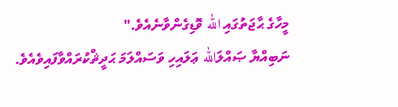މީހާގެ ޙާޖަތުގައި الله ވޮޑިގެންވާނެއެވެ."
ނަބިއްޔާ ޞައްލަالله ޢަލައިހި ވަސައްލަމަ ޙަދީޘްކުރައްވާފައިވެއެވެ.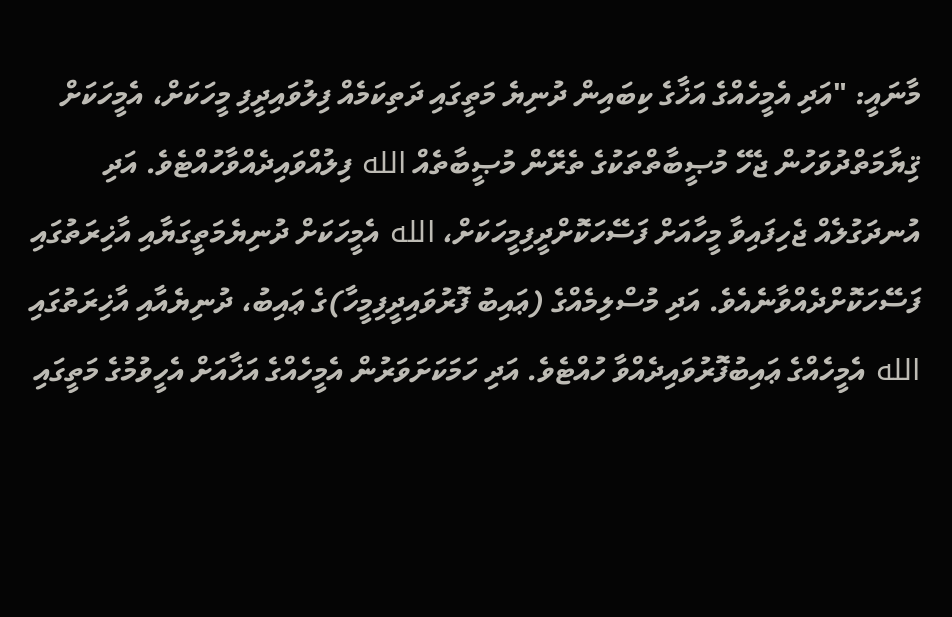މާނައީ: "އަދި އެމީހެއްގެ އަޚާގެ ކިބައިން ދުނިޔެ މަތީގައި ދަތިކަމެއް ފިލުވައިދީފި މީހަކަށް، އެމީހަކަށް ޤިޔާމަތްދުވަހުން ޖެހޭ މުޞީބާތްތަކުގެ ތެރޭން މުޞީބާތެއް الله ފިލުއްވައިދެއްވާހުއްޓެވެ. އަދި އުނދަގުލެއް ޖެހިފައިވާ މީހާއަށް ފަސޭހަކޮށްދީފިމީހަކަށް، الله އެމީހަކަށް ދުނިޔެމަތީގަޔާއި އާޚިރަތުގައި ފަސޭހަކޮށްދެއްވާނެއެވެ. އަދި މުސްލިމެއްގެ (ޢައިބު ފޮރުވައިދީފިމީހާ)ގެ ޢައިބު، ދުނިޔެއާއި އާޚިރަތުގައި الله އެމީހެއްގެ ޢައިބުފޮރުވައިދެއްވާ ހުއްޓެވެ. އަދި ހަމަކަށަވަރުން އެމީހެއްގެ އަޚާއަށް އެހީވުމުގެ މަތީގައި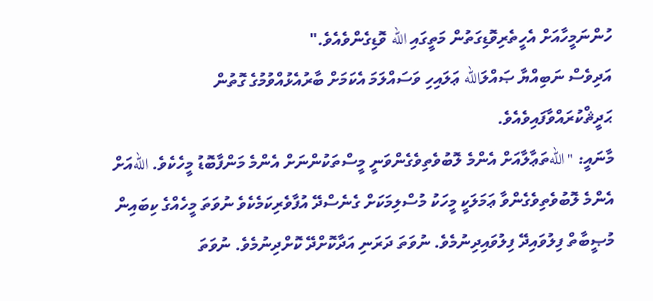ހުންނަމީހާއަށް އެހީތެރިވޮޑިގަތުން މަތީގައި الله ވޮޑިގެންވެއެވެ."
އަދިވެސް ނަބިއްޔާ ޞައްލަالله ޢަލައިހި ވަސައްލަމަ އެކަމަށް ބާރުއެޅުއްވުމުގެ ގޮތުން ޙަދީޘްކުރައްވާފައިވެއެވެ.
މާނައީ: "اللهތަޢާލާއަށް އެންމެ ލޮބުވެތިވެގެންވަނީ މީސްތަކުންނަށް އެންމެ މަންފާބޮޑު މީހެކެވެ. اللهއަށް އެންމެ ލޮބުވެތިވެގެންވާ ޢަމަލަކީ މީހަކު މުސްލިމަކަށް ގެނެސްދޭ އުފާވެރިކަމެކެވެ ނުވަތަ މީހެއްގެ ކިބައިން މުޞީބާތް ފިލުވައިދޭ ފިލުވައިދިނުމެވެ. ނުވަތަ ދަރަނި އަދާކޮށްދޭ ކޮށްދިނުމެވެ. ނުވަތަ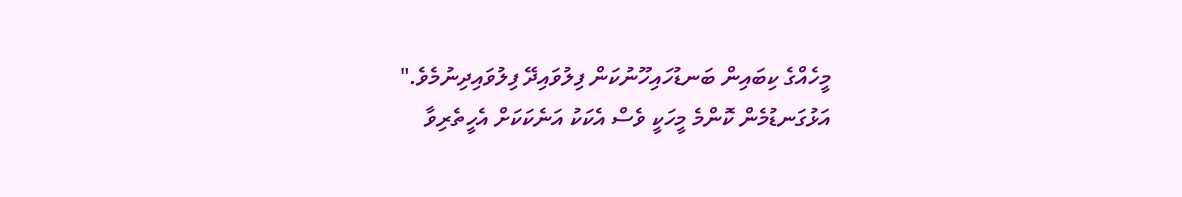މީހެއްގެ ކިބައިން ބަނޑުހައިހޫނުކަން ފިލުވައިދޭ ފިލުވައިދިނުމެވެ."
އަޅުގަނޑުމެން ކޮންމެ މީހަކީ ވެސް އެކަކު އަނެކަކަށް އެހީތެރިވާ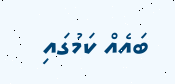ބައެއް ކަމުގައި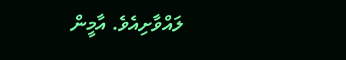ލައްވާށިއެވެ. އާމީން